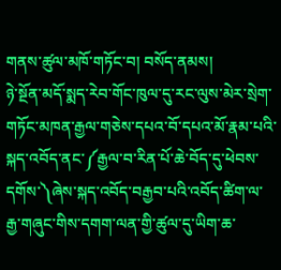གནས་ཚུལ་མཁོ་གཏོང་བ། བསོད་ནམས།
ཉེ་སྔོན་མདོ་སྨད་རེབ་གོང་ཁུལ་དུ་རང་ལུས་མེར་སྲེག་གཏོང་མཁན་རྒྱལ་གཅེས་དཔའ་བོ་དཔའ་མོ་རྣམ་པའི་སྐད་འབོད་ནང་༼རྒྱལ་བ་རིན་པོ་ཆེ་བོད་དུ་ཕེབས་དགོས་༽ཞེས་སྐད་འབོད་བརྒྱབ་པའི་འབོད་ཚིག་ལ་རྒྱ་གཞུང་གིས་དགག་ལན་གྱི་ཚུལ་དུ་ཡིག་ཆ་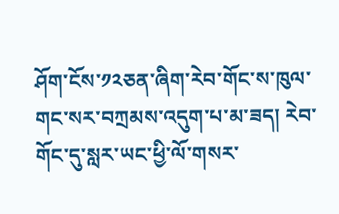ཤོག་ངོས་༡༢ཅན་ཞིག་རེབ་གོང་ས་ཁུལ་གང་སར་བཀྲམས་འདུག་པ་མ་ཟད། རེབ་གོང་དུ་སླར་ཡང་ཕྱི་ལོ་གསར་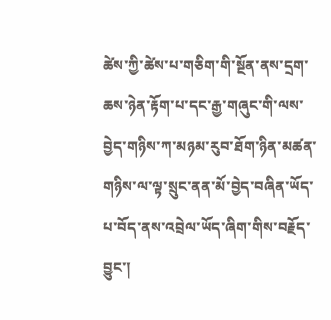ཚེས་ཀྱི་ཚེས་པ་གཅིག་གི་སྔོན་ནས་དྲག་ཆས་ཉེན་རྟོག་པ་དང་རྒྱ་གཞུང་གི་ལས་བྱེད་གཉིས་ཀ་མཉམ་རུབ་ཐོག་ཉིན་མཚན་གཉིས་ལ་ལྟ་སྲུང་ནན་མོ་བྱེད་བཞིན་ཡོད་པ་བོད་ནས་འབྲེལ་ཡོད་ཞིག་གིས་བརྗོད་བྱུང་།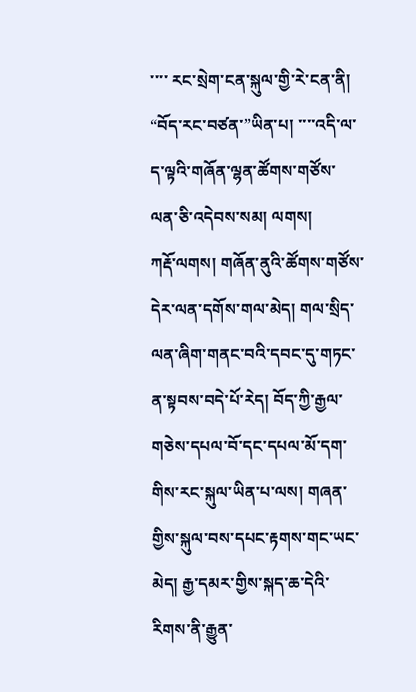་་་་ རང་སྲེག་ངན་སྐུལ་གྱི་རེ་ངན་ནི། “བོད་རང་བཙན་”ཡིན་པ། ་་་་འདི་ལ་ད་ལྟའི་གཞོན་ལྷན་ཚོགས་གཙོས་ལན་ཅི་འདེབས་སམ། ལགས།
ཀརྡོ་ལགས། གཞོན་ནུའི་ཚོགས་གཙོས་དེར་ལན་དགོས་གལ་མེད། གལ་སྲིད་ལན་ཞིག་གནང་བའི་དབང་དུ་གཏང་ན་སྟབས་བདེ་པོ་རེད། བོད་ཀྱི་རྒྱལ་གཅེས་དཔལ་བོ་དང་དཔལ་མོ་དག་གིས་རང་སྐུལ་ཡིན་པ་ལས། གཞན་གྱིས་སྐུལ་བས་དཔང་རྟགས་གང་ཡང་མེད། རྒྱ་དམར་གྱིས་སྐད་ཆ་དེའི་རིགས་ནི་རྒྱུན་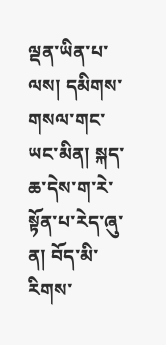ལྡན་ཡིན་པ་ལས། དམིགས་གསལ་གང་ཡང་མིན། སྐད་ཆ་དེས་ག་རེ་སྟོན་པ་རེད་ཞུ་ན། བོད་མི་རིགས་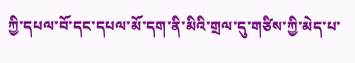ཀྱི་དཔལ་བོ་དང་དཔལ་མོ་དག་ནི་མིའི་གྲལ་དུ་གཙིས་ཀྱི་མེད་པ་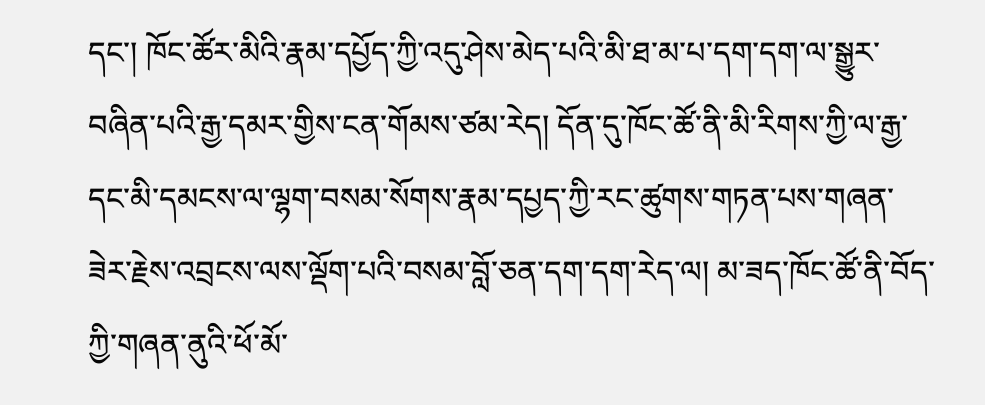དང་། ཁོང་ཚོར་མིའི་རྣམ་དཔྱོད་ཀྱི་འདུ་ཤེས་མེད་པའི་མི་ཐ་མ་པ་དག་དག་ལ་སྒྱུར་བཞིན་པའི་རྒྱ་དམར་གྱིས་ངན་གོམས་ཙམ་རེད། དོན་དུ་ཁོང་ཚོ་ནི་མི་རིགས་ཀྱི་ལ་རྒྱ་དང་མི་དམངས་ལ་ལྷག་བསམ་སོགས་རྣམ་དཔྱད་ཀྱི་རང་ཚུགས་གཏན་པས་གཞན་ཟེར་རྗེས་འབྲངས་ལས་ལྡོག་པའི་བསམ་བློ་ཅན་དག་དག་རེད་ལ། མ་ཟད་ཁོང་ཚོ་ནི་བོད་ཀྱི་གཞན་ནུའི་ཕོ་མོ་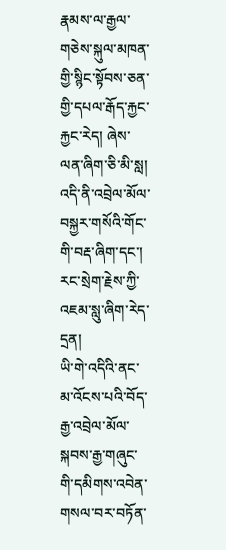རྣམས་ལ་རྒྱལ་གཅེས་སྐུལ་མཁན་གྱི་སྙིང་སྟོབས་ཅན་གྱི་དཔལ་རྒོད་རྐྱང་རྐྱང་རེད། ཞེས་ལན་ཞིག་ཅི་མི་སླ།
འདི་ནི་འབྲེལ་མོལ་བསྐྱར་གསོའི་གོང་གི་བརྡ་ཞིག་དང་། རང་སྲེག་རྗེས་ཀྱི་འཇམ་སླུ་ཞིག་རེད་དྲན།
ཡི་གེ་འདིའི་ནང་མ་འོངས་པའི་བོད་རྒྱ་འབྲེལ་མོལ་སྐབས་རྒྱ་གཞུང་གི་དམིགས་འབེན་གསལ་བར་བཏོན་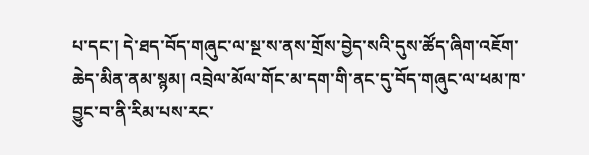པ་དང་། དེ་ཐད་བོད་གཞུང་ལ་སྔ་ས་ནས་གྲོས་བྱེད་སའི་དུས་ཚོད་ཞིག་འཇོག་ཆེད་མིན་ནམ་སྙམ། འབྲེལ་མོལ་གོང་མ་དག་གི་ནང་དུ་བོད་གཞུང་ལ་ཕམ་ཁ་བྱུང་བ་ནི་རིམ་པས་རང་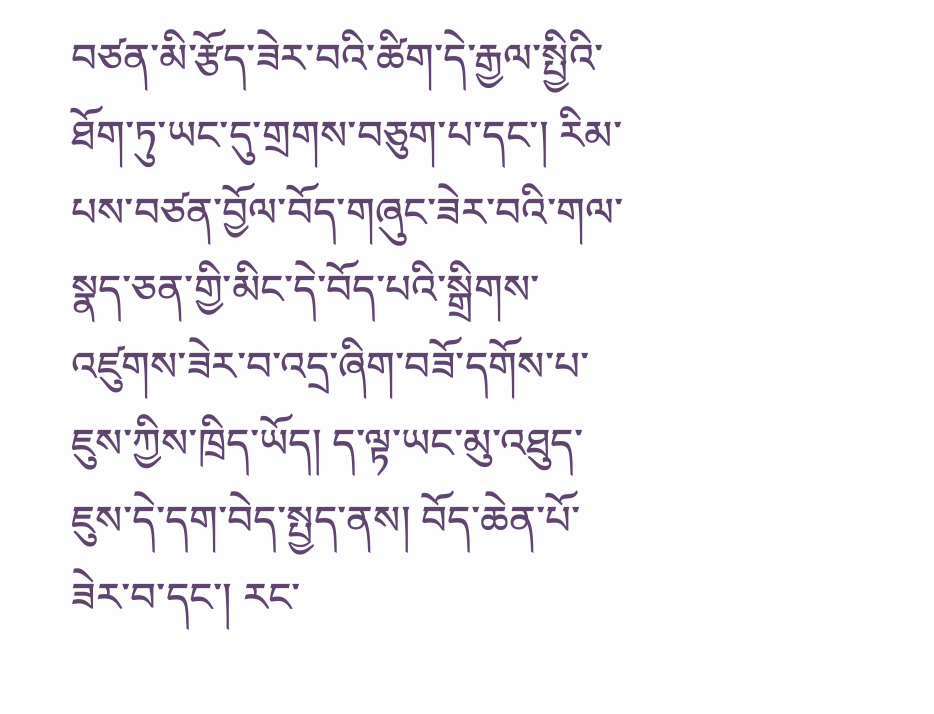བཙན་མི་རྩོད་ཟེར་བའི་ཚིག་དེ་རྒྱལ་སྤྱིའི་ཐོག་ཏུ་ཡང་དུ་གྲགས་བཅུག་པ་དང་། རིམ་པས་བཙན་བྱོལ་བོད་གཞུང་ཟེར་བའི་གལ་སྣད་ཅན་གྱི་མིང་དེ་བོད་པའི་སྒྲིགས་འཛུགས་ཟེར་བ་འདྲ་ཞིག་བཟོ་དགོས་པ་ཇུས་ཀྱིས་ཁྲིད་ཡོད། ད་ལྟ་ཡང་མུ་འཐུད་ཇུས་དེ་དག་བེད་སྤྱད་ནས། བོད་ཆེན་པོ་ཟེར་བ་དང་། རང་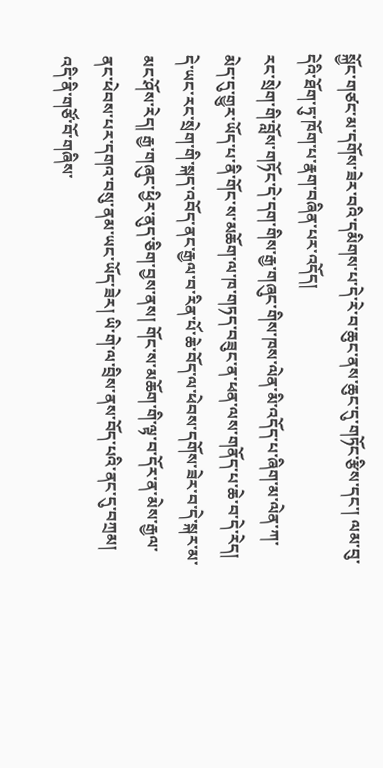སྐྱོང་གཙང་མ་དགོས་ཟེར་བའི་དམིགས་པ་དེ་རེ་བ་ཆུང་ནས་ཆུང་དུ་གཏོང་རྩིས་དང་། ལམ་བུ་དེའི་ཐོག་ཏུ་ཁོག་པ་རྣག་བཞིན་པར་འདོད།
རང་སྲེག་གི་བློས་གཏོང་དེ་དག་གིས་རྒྱ་གཞུང་གིས་ཁས་ལེན་མི་འདོད་པ་ཞིག་མ་ལེན་ཀ་མེད་དུ་གྱུར་ཡོད་པ་ནི་གོང་ས་མཆོག་ལ་ཁ་གཏད་བཟུང་ན་ཕན་ལས་གནོད་པ་ཆེ་བ་དེ་རེད། དེ་ཡང་རང་སྲེག་གི་སྐད་འབོད་ནང་རྒྱལ་བ་རིན་པོ་ཆེ་བོད་ལ་ཕེབས་དགོས་ཟེར་བ་དེ་སྐར་མ་མང་ཤོས་རེད། རྒྱ་གཞུང་ཕྱིར་ནུད་ཅིག་བྱས་ནས། གོང་ས་མཆོག་གི་ལྟ་བ་དོར་ན་མེས་རྒྱལ་ནང་ཕེབས་པར་དགའ་བསུ་ནམ་ཡང་ཡོད་ཟེར། ཡི་གེ་ལ་བྲིས་ནས་བོད་པའི་ནང་དུ་བཀྲམ། འདི་ནི་གཙོ་བོ་གཞིས་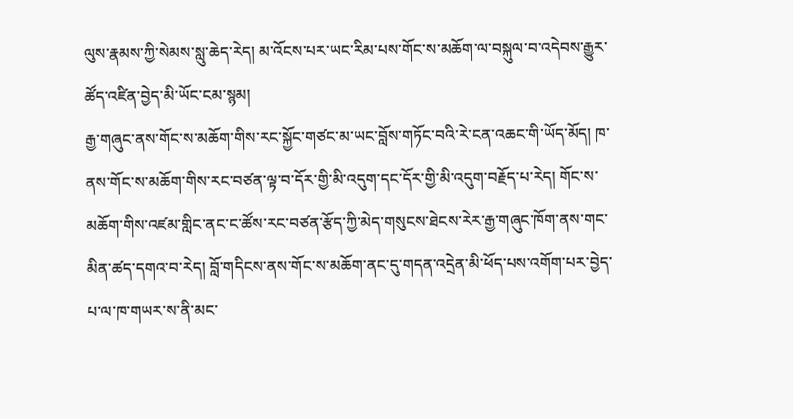ལུས་རྣམས་ཀྱི་སེམས་སླུ་ཆེད་རེད། མ་འོངས་པར་ཡང་རིམ་པས་གོང་ས་མཆོག་ལ་བསྐུལ་བ་འདེབས་རྒྱུར་ཚོད་འཛིན་བྱེད་མི་ཡོང་ངམ་སྙམ།
རྒྱ་གཞུང་ནས་གོང་ས་མཆོག་གིས་རང་སྐྱོང་གཙང་མ་ཡང་བློས་གཏོང་བའི་རེ་ངན་འཆང་གི་ཡོད་མོད། ཁ་ནས་གོང་ས་མཆོག་གིས་རང་བཙན་ལྟ་བ་དོར་གྱི་མི་འདུག་དང་དོར་གྱི་མི་འདུག་བརྗོད་པ་རེད། གོང་ས་མཆོག་གིས་འཛམ་གླིང་ནང་ང་ཚོས་རང་བཙན་རྩོད་ཀྱི་མེད་གསུངས་ཐེངས་རེར་རྒྱ་གཞུང་ཁོག་ནས་གང་མིན་ཚད་དགའ་བ་རེད། བློ་གདིངས་ནས་གོང་ས་མཆོག་ནང་དུ་གདན་འདྲེན་མི་ཕོད་པས་འགོག་པར་བྱེད་པ་ལ་ཁ་གཡར་ས་ནི་མང་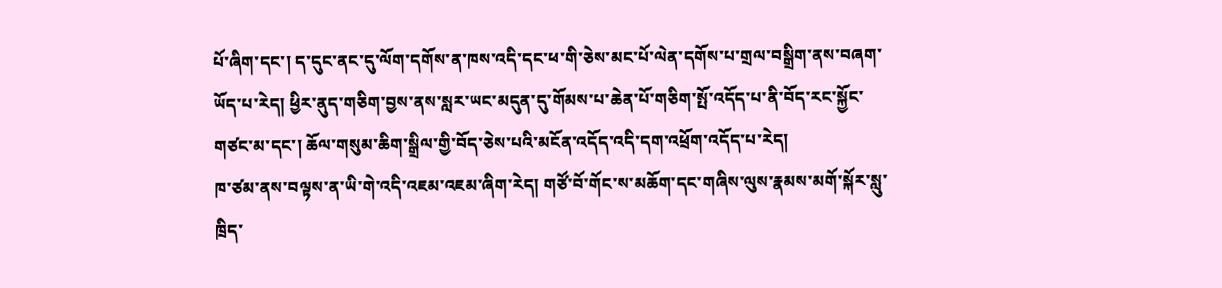པོ་ཞིག་དང་། ད་དུང་ནང་དུ་ལོག་དགོས་ན་ཁས་འདི་དང་ཕ་གི་ཅེས་མང་པོ་ལེན་དགོས་པ་གྲལ་བསྒྲིག་ནས་བཞག་ཡོད་པ་རེད། ཕྱིར་ནུད་གཅིག་བྱས་ནས་སླར་ཡང་མདུན་དུ་གོམས་པ་ཆེན་པོ་གཅིག་སྤོ་འདོད་པ་ནི་བོད་རང་སྐྱོང་གཙང་མ་དང་། ཆོལ་གསུམ་ཆིག་སྒྲིལ་གྱི་བོད་ཅེས་པའི་མངོན་འདོད་འདི་དག་འཕྲོག་འདོད་པ་རེད།
ཁ་ཙམ་ནས་བལྟས་ན་ཡི་གེ་འདི་འཇམ་འཇམ་ཞིག་རེད། གཙོ་བོ་གོང་ས་མཆོག་དང་གཞིས་ལུས་རྣམས་མགོ་སྐོར་སླུ་ཁྲིད་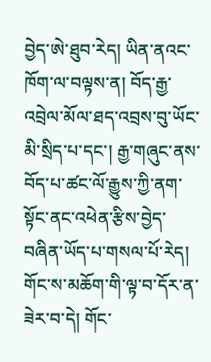བྱེད་ཨེ་ཐུབ་རེད། ཡིན་ནའང་ཁོག་ལ་བལྟས་ན། བོད་རྒྱ་འབྲེལ་མོལ་ཐད་འབྲས་བུ་ཡོང་མི་སྲིད་པ་དང་། རྒྱ་གཞུང་ནས་བོད་པ་ཚང་ལོ་རྒྱུས་ཀྱི་ནག་སྟོང་ནང་འཕེན་རྩིས་བྱེད་བཞིན་ཡོད་པ་གསལ་པོ་རེད།
གོང་ས་མཆོག་གི་ལྟ་བ་དོར་ན་ཟེར་བ་དེ། གོང་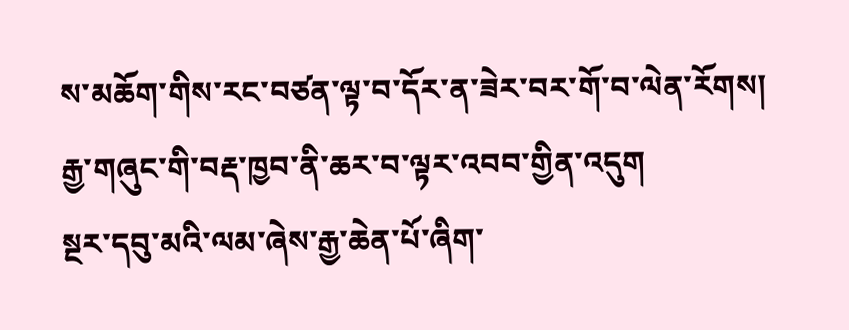ས་མཆོག་གིས་རང་བཙན་ལྟ་བ་དོར་ན་ཟེར་བར་གོ་བ་ལེན་རོགས།
རྒྱ་གཞུང་གི་བརྡ་ཁྱབ་ནི་ཆར་བ་ལྟར་འབབ་གྱིན་འདུག
སྔར་དབུ་མའི་ལམ་ཞེས་རྒྱ་ཆེན་པོ་ཞིག་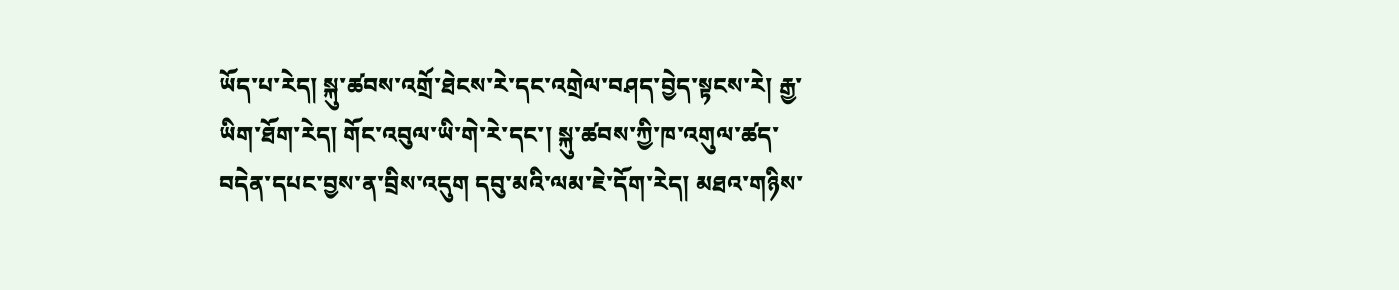ཡོད་པ་རེད། སྐུ་ཚབས་འགྲོ་ཐེངས་རེ་དང་འགྲེལ་བཤད་བྱེད་སྟངས་རེ། རྒྱ་ཡིག་ཐོག་རེད། གོང་འབུལ་ཡི་གེ་རེ་དང་། སྐུ་ཚབས་ཀྱི་ཁ་འགུལ་ཚད་བདེན་དཔང་བྱས་ན་བྲིས་འདུག དབུ་མའི་ལམ་ཇེ་དོག་རེད། མཐའ་གཉིས་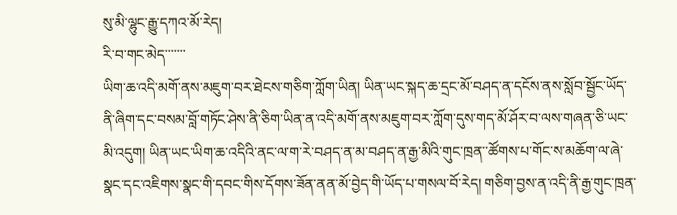སུ་མི་ལྷུང་རྒྱུ་དཀའ་མོ་རེད།
རི་བ་གང་མེད་་་་་་་
ཡིག་ཆ་འདི་མགོ་ནས་མཇུག་བར་ཐེངས་གཅིག་ཀློག་ཡིན། ཡིན་ཡང་སྐད་ཆ་དྲང་མོ་བཤད་ན་དངོས་ནས་སློབ་སྦྱོང་ཡོད་ནི་ཞིག་དང་བསམ་བློ་གཏོང་ཤེས་ནི་ཅིག་ཡིན་ན་འདི་མགོ་ནས་མཇུག་བར་ཀློག་དུས་གད་མོ་ཤོར་བ་ལས་གཞན་ཅི་ཡང་མི་འདུག། ཡིན་ཡང་ཡིག་ཆ་འདིའི་ནང་ལ་ག་རེ་བཤད་ན་མ་བཤད་ན་རྒྱ་མིའི་གུང་ཁྲན་་ཚོགས་པ་གོང་ས་མཆོག་ལ་ཞེ་སྣང་དང་འཇིགས་སྣང་གི་དབང་གིས་དོགས་ཟོན་ནན་མོ་བྱེད་གི་ཡོད་པ་གསལ་བོ་རེད། གཅིག་བྱས་ན་འདི་ནི་རྒྱ་གུང་ཁྲན་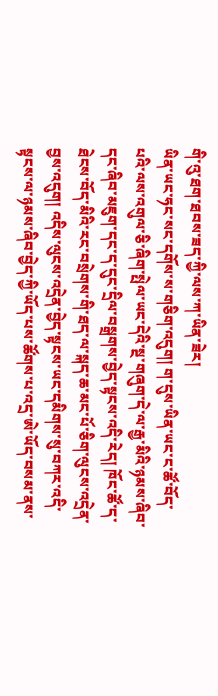གི་འུ་ཐག་ཐབས་ཟད་ཀྱི་ལས་ཀ་ཡིན་ཟེར།
ཡིན་ཡང་ཧང་སང་དགོས་ས་གཅིག་འདུག། ག་དུས་ཡིན་ཡང་ང་ཚོ་བོད་པའི་ལས་འགུལ་ཅི་ཞིག་སྤེལ་ཡང་དེའི་སྔ་གཞུག་དེ་ལ་རྒྱ་མིའི་ཉམས་ཞིབ་དང་ཞིབ་མཇུག་དང་ད་དུང་དྲིལ་བསྒྲགས་བྱེད་སྟངས་འདི་རེད། ཁོང་ཚོ་ད་ཐེངས་བོད་མིའི་རང་བསྲེགས་གི་ཐད་ལ་སྐད་ཆ་མང་པོ་ཅིག་ལུངས་འདྲེན་བྱས་འདུག། འདིས་ལུངས་འདྲེན་བྱེད་སྟངས་ཡང་དམིགས་སུ་བཀར་འདི་སྟངས་ལ་ཉམས་ཞིབ་བྱེད་ཀྱི་ཡོད་པས་ཚོགས་པ་འདྲ་ཨེ་ཡོད་བསམ་ནས་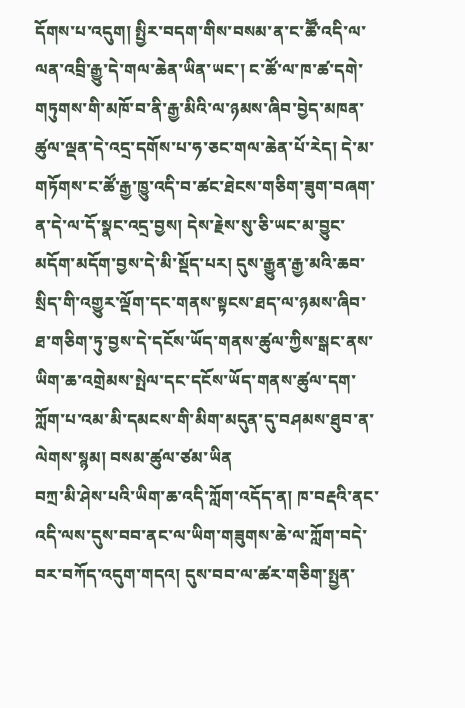དོགས་པ་འདུག། སྤྱིར་བདག་གིས་བསམ་ན་ང་ཚཽ་འདི་ལ་ལན་འབྲི་རྒྱུ་དེ་གལ་ཆེན་ཡིན་ཡང་། ང་ཚོ་ལ་ཁ་ཚ་དགེ་གཏུགས་གི་མཁོ་བ་ནི་རྒྱ་མིའི་ལ་ཉམས་ཞིབ་བྱེད་མཁན་ཚུལ་ལྡན་དེ་འདྲ་དགོས་པ་ཧ་ཅང་གལ་ཆེན་པོ་རེད། དེ་མ་གཏོགས་ང་ཚོ་རྒྱ་ཁྱུ་འདི་བ་ཚང་ཐེངས་གཅིག་ཟུག་བཞག་ན་དེ་ལ་དོ་སྣང་འདྲ་བྱས། དེས་རྗེས་སུ་ཅི་ཡང་མ་བྱུང་མདོག་མདོག་བྱས་དེ་མི་སྡོད་པར། དུས་རྒྱུན་རྒྱ་མའི་ཆབ་སྲིད་གི་འགྱུར་ལྡོག་དང་གནས་སྟངས་ཐད་ལ་ཉམས་ཞིབ་ཐ་གཅིག་ཏུ་བྱས་དེ་དངོས་ཡོད་གནས་ཚུལ་ཀྱིས་སྒང་ནས་ཡིག་ཆ་འགྲེམས་སྤེལ་དང་དངོས་ཡོད་གནས་ཚུལ་དག་ཀློག་པ་འམ་མི་དམངས་གི་མིག་མདུན་དུ་བཤམས་ཐུབ་ན་ལེགས་སྙམ། བསམ་ཚུལ་ཙམ་ཡིན
བཀྲ་མི་ཤེས་པའི་ཡིག་ཆ་འདི་ཀློག་འདོད་ན། ཁ་བརྡའི་ནང་འདི་ལས་དུས་བབ་ནང་ལ་ཡིག་གཟུགས་ཆེ་ལ་ཀློག་བདེ་བར་བཀོད་འདུག་གདའ། དུས་བབ་ལ་ཚར་གཅིག་སྤྱན་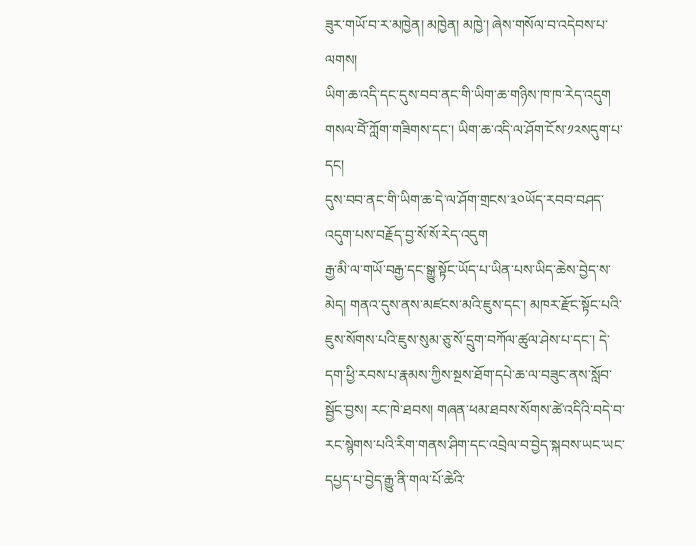ཟུར་གཡོ་བ་ར་མཁྱེན། མཁྱེན། མཁྱེ་། ཞེས་གསོལ་བ་འདེབས་པ་ལགས།
ཡིག་ཆ་འདི་དང་དུས་བབ་ནང་གི་ཡིག་ཆ་གཉིས་ཁ་ཁ་རེད་འདུག
གསལ་བོེ་ཀློག་གཟིགས་དང་། ཡིག་ཆ་འདི་ལ་ཤོག་ངོས་༡༢སདུག་པ་དང།
དུས་བབ་ནང་གི་ཡིག་ཆ་དེ་ལ་ཤོག་གྲངས་༣༠ཡོད་རབབ་བཤད་འདུག་པས་བརྗོད་བྱ་སོ་སོ་རེད་འདུག
རྒྱ་མི་ལ་གཡོ་བརྒྱ་དང་སྒྱུ་སྟོང་ཡོད་པ་ཡིན་པས་ཡིད་ཆེས་བྱེད་ས་མེད། གནའ་དུས་ནས་མཛངས་མའི་ཇུས་དང་། མཁར་རྫོང་སྟོང་པའི་ཇུས་སོགས་པའི་ཇུས་སུམ་ཅུ་སོ་དྲུག་བཀོལ་ཚུལ་ཤེས་པ་དང་། དེ་དག་ཕྱི་རབས་པ་རྣམས་ཀྱིས་སྔས་ཐོག་དཔེ་ཆ་ལ་བཟུང་ནས་སློབ་སྦྱོང་བྱས། རང་ཁེ་ཐབས། གཞན་ཕམ་ཐབས་སོགས་ཚེ་འདིའི་བདེ་བ་རང་སྙེགས་པའི་རིག་གནས་ཤིག་དང་འབྲེལ་བ་བྱེད་སྐབས་ཡང་ཡང་དཔྱད་པ་བྱེད་རྒྱུ་ནི་གལ་པོ་ཆེའི་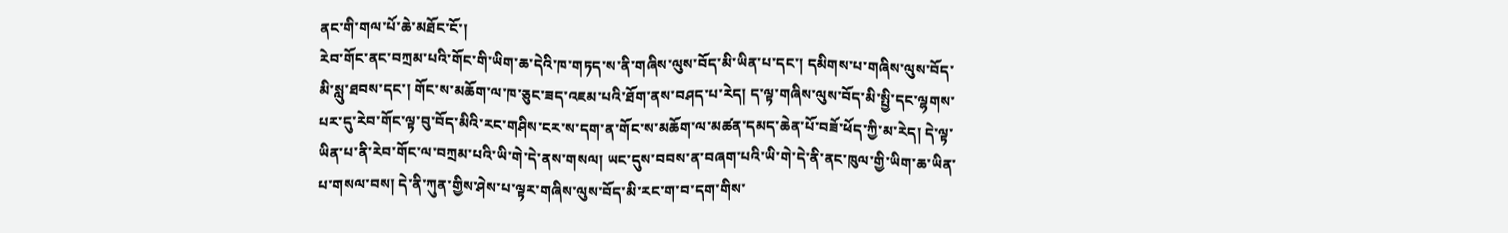ནང་གི་གལ་པོ་ཆེ་མཐོང་ངོ་།
རེབ་གོང་ནང་བཀྲམ་པའི་གོང་གི་ཡིག་ཆ་དེའི་ཁ་གཏད་ས་ནི་གཞིས་ལུས་བོད་མི་ཡིན་པ་དང་། དམིགས་པ་གཞིས་ལུས་བོད་མི་སླུ་ཐབས་དང་། གོང་ས་མཆོག་ལ་ཁ་ཅུང་ཟད་འཇམ་པའི་ཐོག་ནས་བཤད་པ་རེད། ད་ལྟ་གཞིས་ལུས་བོད་མི་སྤྱི་དང་ལྷགས་པར་དུ་རེབ་གོང་ལྟ་བུ་བོད་མིའི་རང་གཤིས་ངར་ས་དག་ན་གོང་ས་མཆོག་ལ་མཚན་དམད་ཆེན་པོ་བཟོ་ཕོད་ཀྱི་མ་རེད། དེ་ལྟ་ཡིན་པ་ནི་རེབ་གོང་ལ་བཀྲམ་པའི་ཡི་གེ་དེ་ནས་གསལ། ཡང་དུས་བབས་ན་བཞག་པའི་ཡི་གེ་དེ་ནི་ནང་ཁུལ་གྱི་ཡིག་ཆ་ཡིན་པ་གསལ་བས། དེ་ནི་ཀུན་གྱིས་ཤེས་པ་ལྟར་གཞིས་ལུས་བོད་མི་རང་ག་བ་དག་གིས་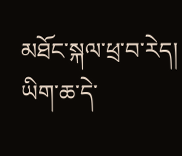མཐོང་སྐལ་ཕྲ་བ་རེད། ཡིག་ཆ་དེ་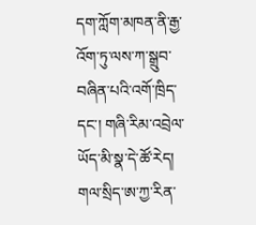དག་ཀློག་མཁན་ནི་རྒྱ་འོག་ཏུ་ལས་ཀ་སྒྲུབ་བཞིན་པའི་འགོ་ཁྲིད་དང་། གཞི་རིམ་འབྲེལ་ཡོད་མི་སྣ་དེ་ཚོ་རེད། གལ་སྲིད་ཨ་ཀྱ་རིན་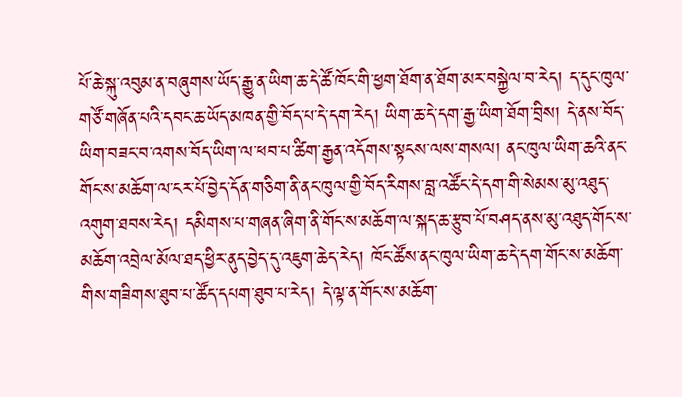པོ་ཆེ་སྐུ་འབུམ་ན་བཞུགས་ཡོད་རྒྱུ་ན་ཡིག་ཆ་དེ་ཚོ་ཁོང་གི་ཕྱག་ཐོག་ན་ཐོག་མར་བསྐྱེལ་བ་རེད། ད་དུང་ཁུལ་གཙོ་གཞོན་པའི་དབང་ཆ་ཡོད་མཁན་གྱི་བོད་པ་དེ་དག་རེད། ཡིག་ཆ་དེ་དག་རྒྱ་ཡིག་ཐོག་བྲིས། དེ་ནས་བོད་ཡིག་བཟང་བ་འགས་བོད་ཡིག་ལ་ཕབ་པ་ཚིག་རྒྱན་འདོགས་སྟངས་ལས་གསལ། ནང་ཁུལ་ཡིག་ཆའི་ནང་གོང་ས་མཆོག་ལ་ངར་པོ་བྱེད་དོན་གཅིག་ནི་ནང་ཁུལ་གྱི་བོད་རིགས་བླ་འཚོང་དེ་དག་གི་སེམས་མུ་འཐུད་འགུག་ཐབས་རེད། དམིགས་པ་གཞན་ཞིག་ནི་གོང་ས་མཆོག་ལ་སྐད་ཆ་རྩུབ་པོ་བཤད་ནས་མུ་འཐུད་གོང་ས་མཆོག་འབྲེལ་མོལ་ཐད་ཕྱིར་ནུད་བྱེད་དུ་འཇུག་ཆེད་རེད། ཁོང་ཚོས་ནང་ཁུལ་ཡིག་ཆ་དེ་དག་གོང་ས་མཆོག་གིས་གཟིགས་ཐུབ་པ་ཚོད་དཔག་ཐུབ་པ་རེད། དེ་ལྟ་ན་གོང་ས་མཆོག་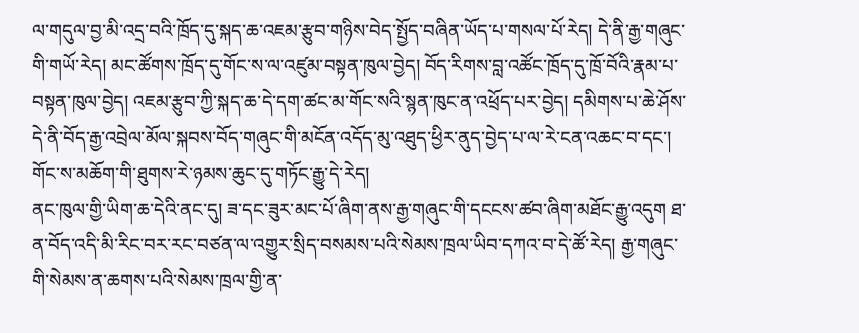ལ་གདུལ་བྱ་མི་འདྲ་བའི་ཁྲོད་དུ་སྐད་ཆ་འཇམ་རྩུབ་གཉིས་བེད་སྤྱོད་བཞིན་ཡོད་པ་གསལ་པོ་རེད། དེ་ནི་རྒྱ་གཞུང་གི་གཡོ་རེད། མང་ཚོགས་ཁྲོད་དུ་གོང་ས་ལ་འཛུམ་བསྟན་ཁུལ་བྱེད། བོད་རིགས་བླ་འཚོང་ཁྲོད་དུ་ཁྲོ་བོའི་རྣམ་པ་བསྟན་ཁུལ་བྱེད། འཇམ་རྩུབ་ཀྱི་སྐད་ཆ་དེ་དག་ཚང་མ་གོང་སའི་སྙན་ཁུང་ན་འཕྲོད་པར་བྱེད། དམིགས་པ་ཆེ་ཤོས་དེ་ནི་བོད་རྒྱ་འབྲེལ་མོལ་སྐབས་བོད་གཞུང་གི་མངོན་འདོད་མུ་འཐུད་ཕྱིར་ནུད་བྱེད་པ་ལ་རེ་ངན་འཆང་བ་དང་། གོང་ས་མཆོག་གི་ཐུགས་རེ་ཉམས་ཆུང་དུ་གཏོང་རྒྱུ་དེ་རེད།
ནང་ཁུལ་གྱི་ཡིག་ཆ་དེའི་ནང་དུ། ཟ་དང་ཟུར་མང་པོ་ཞིག་ནས་རྒྱ་གཞུང་གི་དངངས་ཚབ་ཞིག་མཐོང་རྒྱུ་འདུག ཐ་ན་བོད་འདི་མི་རིང་བར་རང་བཙན་ལ་འགྱུར་སྲིད་བསམས་པའི་སེམས་ཁྲལ་ཡིབ་དཀའ་བ་དེ་ཚོ་རེད། རྒྱ་གཞུང་གི་སེམས་ན་ཆགས་པའི་སེམས་ཁྲལ་གྱི་ན་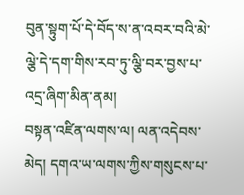བུན་སྟུག་པོ་དེ་བོད་ས་ན་འབར་བའི་མེ་ལྕེ་དེ་དག་གིས་རབ་ཏུ་ལྕི་བར་བྱས་པ་འདྲ་ཞིག་མིན་ནམ།
བསྟན་འཛིན་ལགས་ལ། ལན་འདེབས་མེད། དགའ་ཡ་ལགས་ཀྱིས་གསུངས་པ་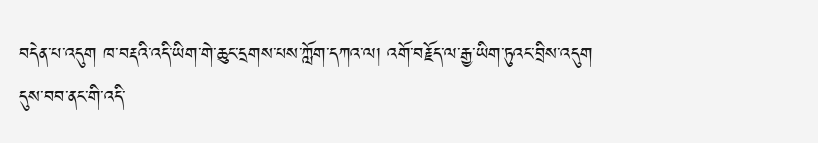བདེན་པ་འདུག ཁ་བརྡའི་འདི་ཡིག་གེ་ཆུང་དྲགས་པས་ཀློག་དཀའ་ལ། འགོ་བརྗོད་ལ་རྒྱ་ཡིག་ཏུའང་བྲིས་འདུག
དུས་བབ་ནང་གི་འདི་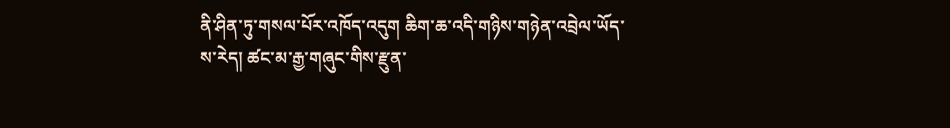ནི་ཤིན་ཏུ་གསལ་པོར་འཁོད་འདུག ཆིག་ཆ་འདི་གཉིས་གཉེན་འབྲེལ་ཡོད་ས་རེད། ཚང་མ་རྒྱ་གཞུང་གིས་རྫུན་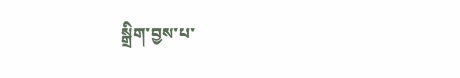སྒྲིག་བྱས་པ་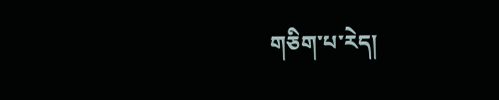གཅིག་པ་རེད།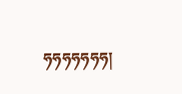ཧཧཧཧཧཧཧ།